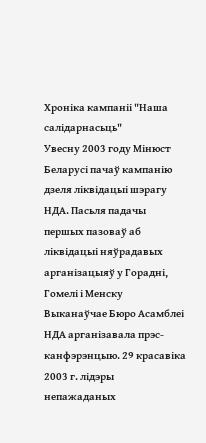Хроніка кампаніі "Наша салідарнасьць"
Увесну 2003 году Мінюст Беларусі пачаў кампанію дзеля ліквідацыі шэрагу НДА. Пасьля падачы першых пазоваў аб ліквідацыі няўрадавых арганізацыяў у Горадні, Гомелі і Менску Выканаўчае Бюро Асамблеі НДА арганізавала прэс-канфэрэнцыю. 29 красавіка 2003 г. лідэры непажаданых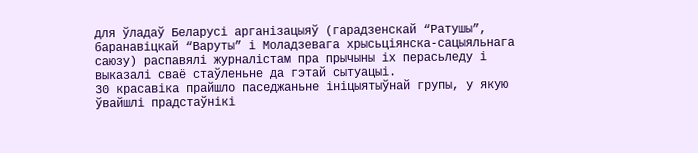для ўладаў Беларусі арганізацыяў (гарадзенскай “Ратушы”, баранавіцкай “Варуты” і Моладзевага хрысьціянска-сацыяльнага саюзу) распавялі журналістам пра прычыны іх перасьледу і выказалі сваё стаўленьне да гэтай сытуацыі.
30 красавіка прайшло паседжаньне ініцыятыўнай групы, у якую ўвайшлі прадстаўнікі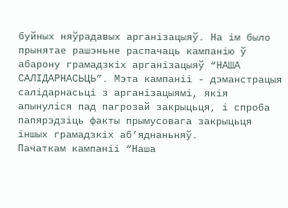буйных няўрадавых арганізацыяў. На ім было прынятае рашэньне распачаць кампанію ў абарону грамадзкіх арганізацыяў “НАША САЛІДАРНАСЬЦЬ”. Мэта кампаніі - дэманстрацыя салідарнасьці з арганізацыямі, якія апынуліся пад пагрозай закрыцьця, і спроба папярэдзіць факты прымусовага закрыцьця іншых грамадзкіх аб’яднаньняў.
Пачаткам кампаніі “Наша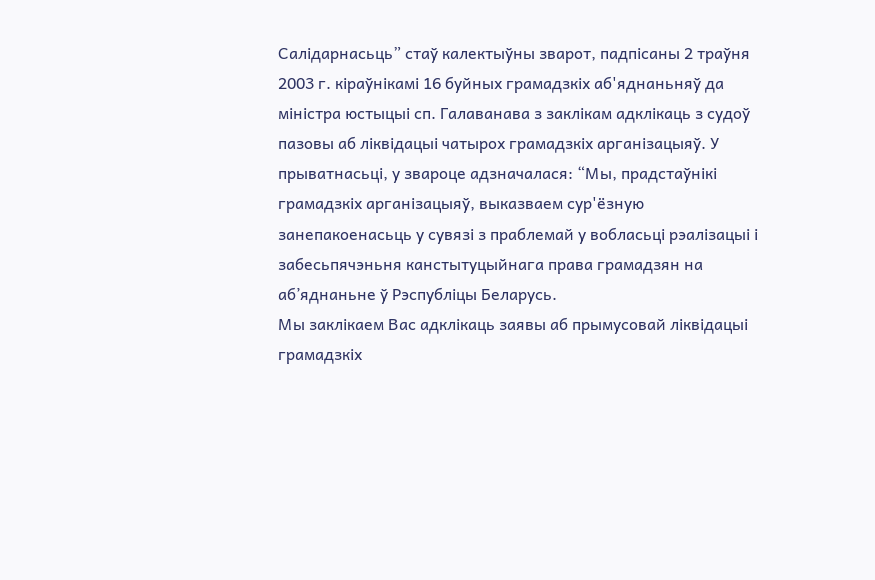Салідарнасьць” стаў калектыўны зварот, падпісаны 2 траўня 2003 г. кіраўнікамі 16 буйных грамадзкіх аб'яднаньняў да міністра юстыцыі сп. Галаванава з заклікам адклікаць з судоў пазовы аб ліквідацыі чатырох грамадзкіх арганізацыяў. У прыватнасьці, у звароце адзначалася: “Мы, прадстаўнікі грамадзкіх арганізацыяў, выказваем сур'ёзную занепакоенасьць у сувязі з праблемай у вобласьці рэалізацыі і забесьпячэньня канстытуцыйнага права грамадзян на аб’яднаньне ў Рэспубліцы Беларусь.
Мы заклікаем Вас адклікаць заявы аб прымусовай ліквідацыі грамадзкіх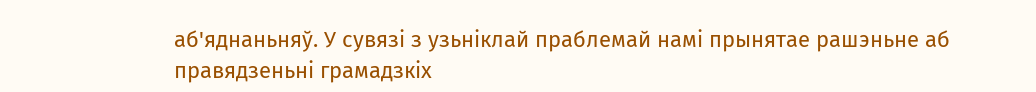аб'яднаньняў. У сувязі з узьніклай праблемай намі прынятае рашэньне аб правядзеньні грамадзкіх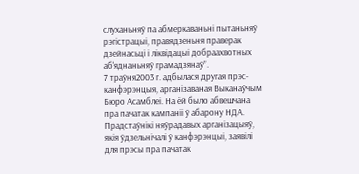слуханьняў па абмеркаваньні пытаньняў рэгістрацыі, правядзеньня праверак дзейнасьці і ліквідацыі добраахвотных аб'яднаньняў грамадзянаў”.
7 траўня2003 г. адбылася другая прэс-канфэрэнцыя, арганізаваная Выканаўчым Бюро Асамблеі. На ёй было абвешчана пра пачатак кампаніі ў абарону НДА. Прадстаўнікі няўрадавых арганізацыяў, якія ўдзельнічалі ў канфэрэнцыі, заявілі для прэсы пра пачатак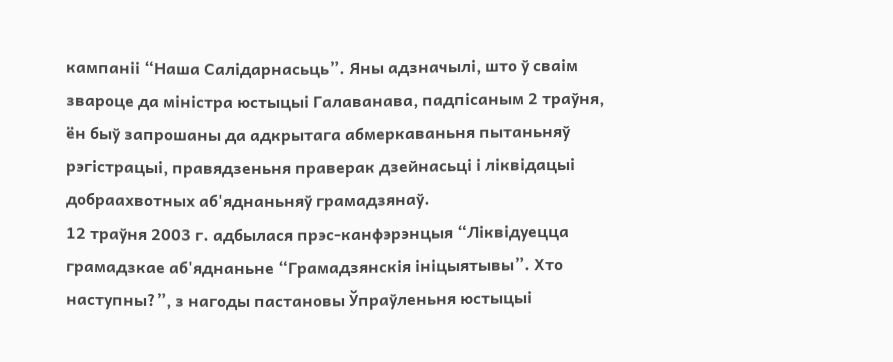кампаніі “Наша Салідарнасьць”. Яны адзначылі, што ў сваім звароце да міністра юстыцыі Галаванава, падпісаным 2 траўня, ён быў запрошаны да адкрытага абмеркаваньня пытаньняў рэгістрацыі, правядзеньня праверак дзейнасьці і ліквідацыі добраахвотных аб'яднаньняў грамадзянаў.
12 траўня 2003 г. адбылася прэс-канфэрэнцыя “Ліквідуецца грамадзкае аб'яднаньне “Грамадзянскія ініцыятывы”. Хто наступны?”, з нагоды пастановы Ўпраўленьня юстыцыі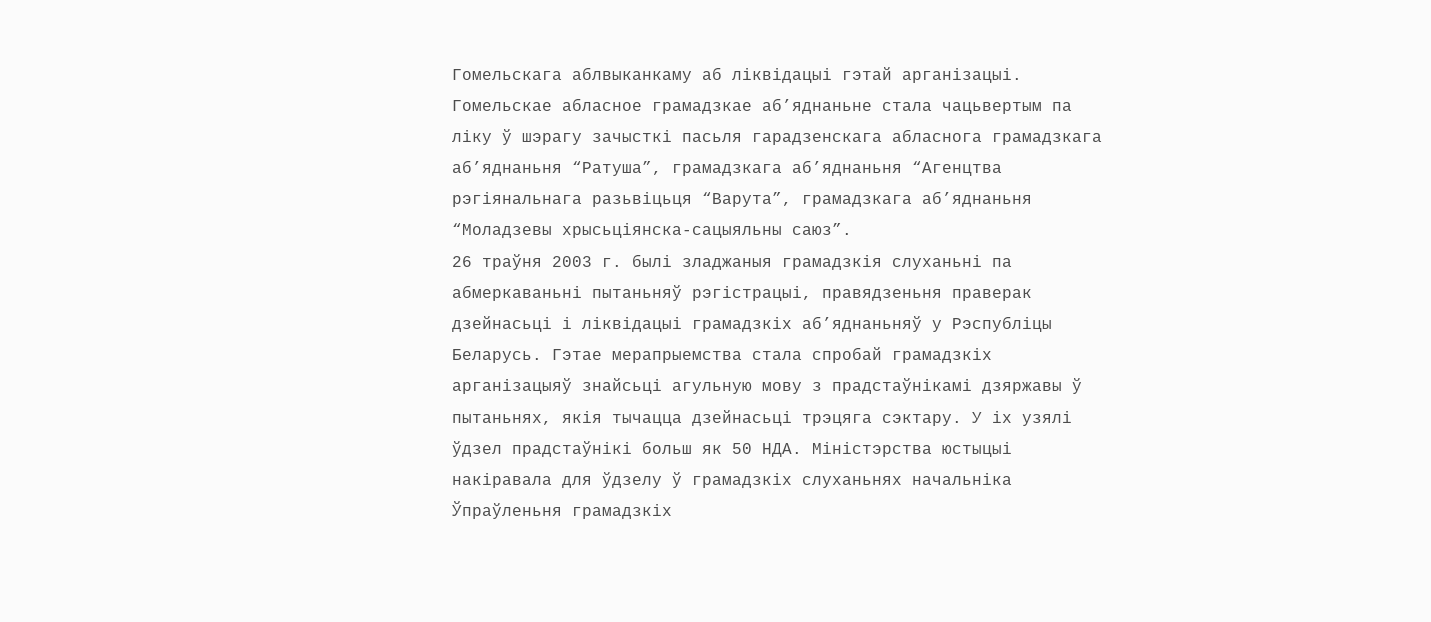Гомельскага аблвыканкаму аб ліквідацыі гэтай арганізацыі. Гомельскае абласное грамадзкае аб’яднаньне стала чацьвертым па ліку ў шэрагу зачысткі пасьля гарадзенскага абласнога грамадзкага аб’яднаньня “Ратуша”, грамадзкага аб’яднаньня “Агенцтва рэгіянальнага разьвіцьця “Варута”, грамадзкага аб’яднаньня “Моладзевы хрысьціянска-сацыяльны саюз”.
26 траўня 2003 г. былі зладжаныя грамадзкія слуханьні па абмеркаваньні пытаньняў рэгістрацыі, правядзеньня праверак дзейнасьці і ліквідацыі грамадзкіх аб’яднаньняў у Рэспубліцы Беларусь. Гэтае мерапрыемства стала спробай грамадзкіх арганізацыяў знайсьці агульную мову з прадстаўнікамі дзяржавы ў пытаньнях, якія тычацца дзейнасьці трэцяга сэктару. У іх узялі ўдзел прадстаўнікі больш як 50 НДА. Міністэрства юстыцыі накіравала для ўдзелу ў грамадзкіх слуханьнях начальніка Ўпраўленьня грамадзкіх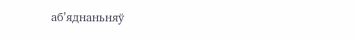аб’яднаньняў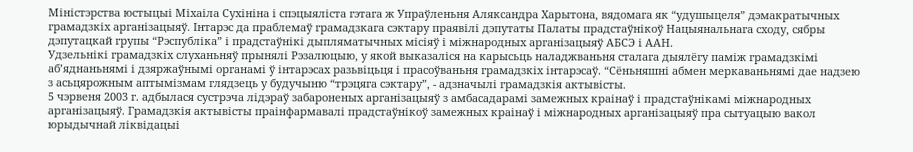Міністэрства юстыцыі Міхаіла Сухініна і спэцыяліста гэтага ж Упраўленьня Аляксандра Харытона, вядомага як “удушыцеля” дэмакратычных грамадзкіх арганізацыяў. Інтарэс да праблемаў грамадзкага сэктару праявілі дэпутаты Палаты прадстаўнікоў Нацыянальнага сходу, сябры дэпутацкай групы “Рэспубліка” і прадстаўнікі дыпляматычных місіяў і міжнародных арганізацыяў АБСЭ і ААН.
Удзельнікі грамадзкіх слуханьняў прынялі Рэзалюцыю, у якой выказаліся на карысьць наладжваньня сталага дыялёгу паміж грамадзкімі аб’яднаньнямі і дзяржаўнымі органамі ў інтарэсах разьвіцьця і прасоўваньня грамадзкіх інтарэсаў. “Сёньняшні абмен меркаваньнямі дае надзею з асьцярожным аптымізмам глядзець у будучыню “трэцяга сэктару”, - адзначылі грамадзкія актывісты.
5 чэрвеня 2003 г. адбылася сустрэча лідэраў забароненых арганізацыяў з амбасадарамі замежных краінаў і прадстаўнікамі міжнародных арганізацыяў. Грамадзкія актывісты праінфармавалі прадстаўнікоў замежных краінаў і міжнародных арганізацыяў пра сытуацыю вакол юрыдычнай ліквідацыі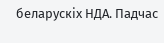беларускіх НДА. Падчас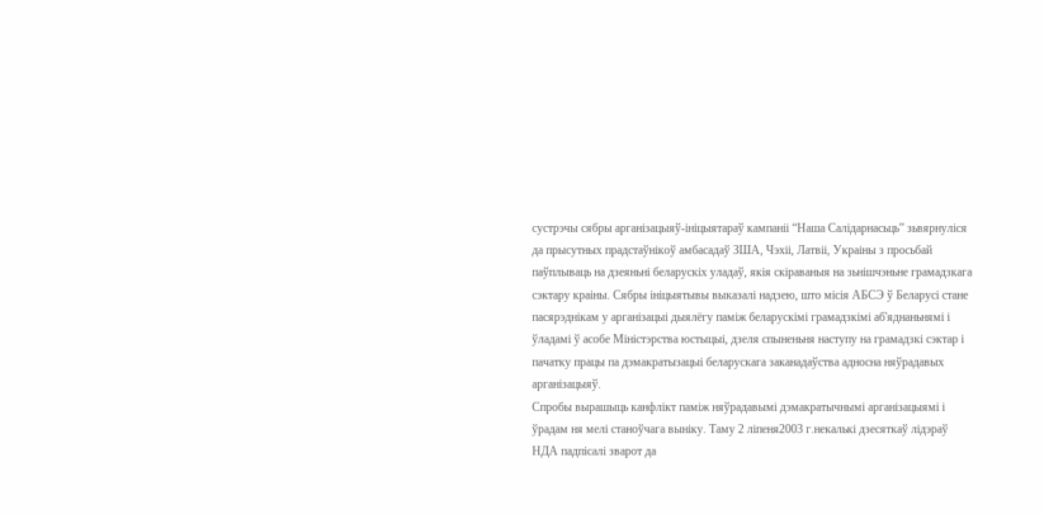сустрэчы сябры арганізацыяў-ініцыятараў кампаніі “Наша Салідарнасьць” зьвярнуліся да прысутных прадстаўнікоў амбасадаў ЗША, Чэхіі, Латвіі, Украіны з просьбай паўплываць на дзеяньні беларускіх уладаў, якія скіраваныя на зьнішчэньне грамадзкага сэктару краіны. Сябры ініцыятывы выказалі надзею, што місія АБСЭ ў Беларусі стане пасярэднікам у арганізацыі дыялёгу паміж беларускімі грамадзкімі аб'яднаньнямі і ўладамі ў асобе Міністэрства юстыцыі, дзеля спыненьня наступу на грамадзкі сэктар і пачатку працы па дэмакратызацыі беларускага заканадаўства адносна няўрадавых арганізацыяў.
Спробы вырашыць канфлікт паміж няўрадавымі дэмакратычнымі арганізацыямі і ўрадам ня мелі станоўчага выніку. Таму 2 ліпеня2003 г.некалькі дзесяткаў лідэраў НДА падпісалі зварот да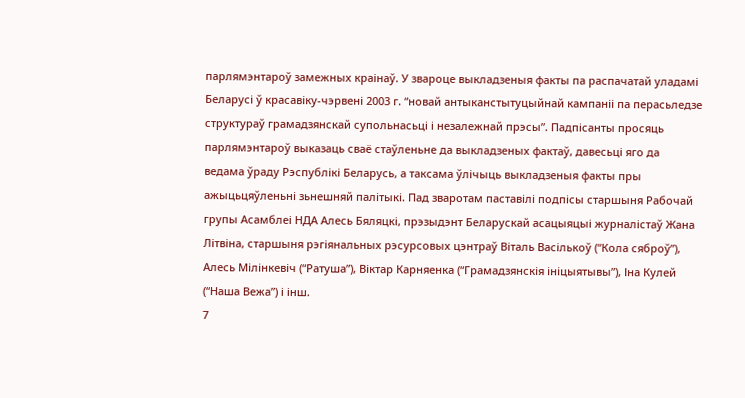парлямэнтароў замежных краінаў. У звароце выкладзеныя факты па распачатай уладамі Беларусі ў красавіку-чэрвені 2003 г. “новай антыканстытуцыйнай кампаніі па перасьледзе структураў грамадзянскай супольнасьці і незалежнай прэсы”. Падпісанты просяць парлямэнтароў выказаць сваё стаўленьне да выкладзеных фактаў, давесьці яго да ведама ўраду Рэспублікі Беларусь, а таксама ўлічыць выкладзеныя факты пры ажыцьцяўленьні зьнешняй палітыкі. Пад зваротам паставілі подпісы старшыня Рабочай групы Асамблеі НДА Алесь Бяляцкі, прэзыдэнт Беларускай асацыяцыі журналістаў Жана Літвіна, старшыня рэгіянальных рэсурсовых цэнтраў Віталь Васількоў (“Кола сяброў”), Алесь Мілінкевіч (“Ратуша”), Віктар Карняенка (“Грамадзянскія ініцыятывы”), Іна Кулей (“Наша Вежа”) і інш.
7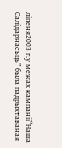ліпеня2003 г.у межах кампаніі“Наша Салідарнасьць” была падрыхтаваная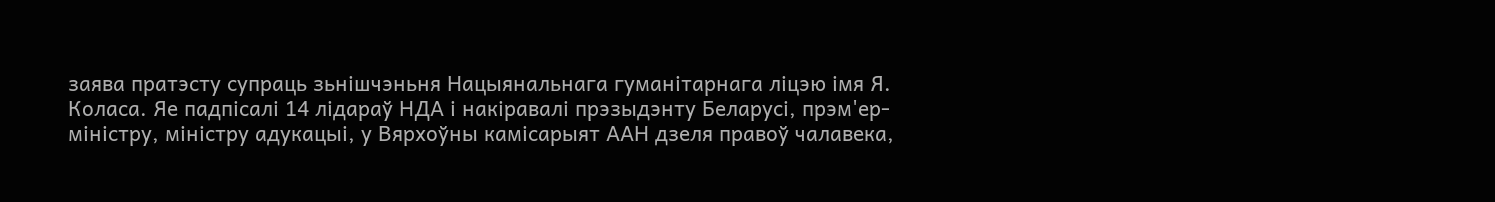заява пратэсту супраць зьнішчэньня Нацыянальнага гуманітарнага ліцэю імя Я. Коласа. Яе падпісалі 14 лідараў НДА і накіравалі прэзыдэнту Беларусі, прэм'ер-міністру, міністру адукацыі, у Вярхоўны камісарыят ААН дзеля правоў чалавека,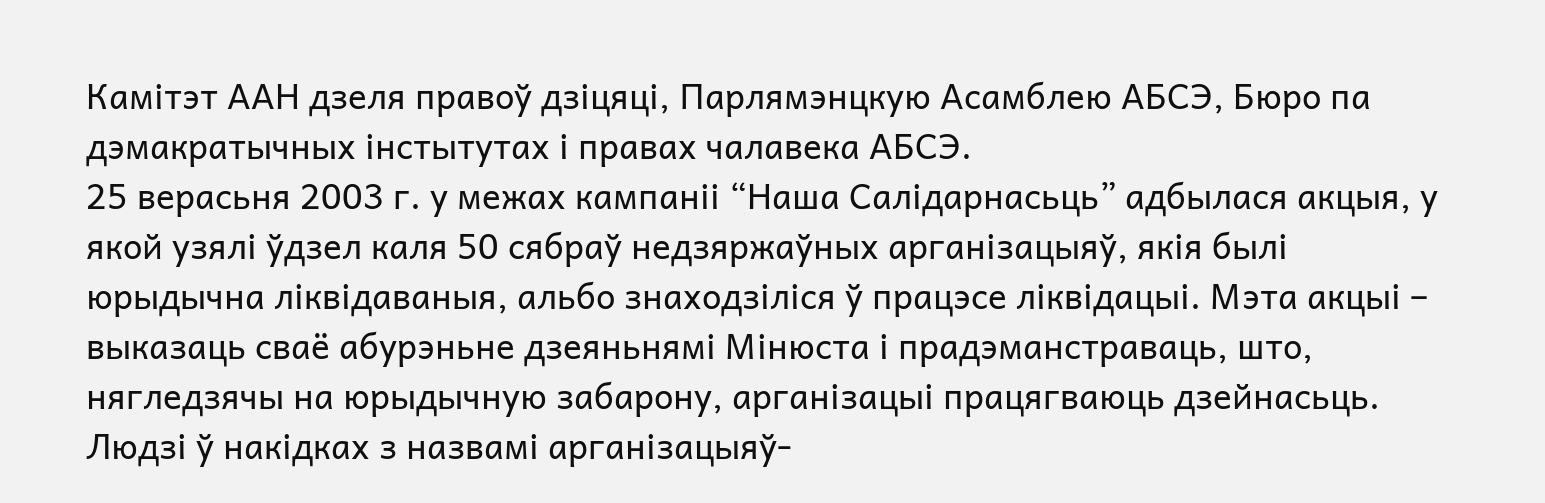Камітэт ААН дзеля правоў дзіцяці, Парлямэнцкую Асамблею АБСЭ, Бюро па дэмакратычных інстытутах і правах чалавека АБСЭ.
25 верасьня 2003 г. у межах кампаніі “Наша Салідарнасьць” адбылася акцыя, у якой узялі ўдзел каля 50 сябраў недзяржаўных арганізацыяў, якія былі юрыдычна ліквідаваныя, альбо знаходзіліся ў працэсе ліквідацыі. Мэта акцыі – выказаць сваё абурэньне дзеяньнямі Мінюста і прадэманстраваць, што, нягледзячы на юрыдычную забарону, арганізацыі працягваюць дзейнасьць. Людзі ў накідках з назвамі арганізацыяў-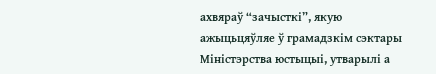ахвяраў “зачысткі”, якую ажыцьцяўляе ў грамадзкім сэктары Міністэрства юстыцыі, утварылі а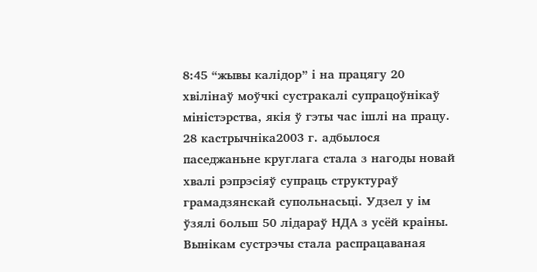8:45 “жывы калідор” і на працягу 20 хвілінаў моўчкі сустракалі супрацоўнікаў міністэрства, якія ў гэты час ішлі на працу.
28 кастрычнiка2003 г. адбылося паседжаньне круглага стала з нагоды новай хвалі рэпрэсіяў супраць структураў грамадзянскай супольнасьцi. Удзел у ім ўзялі больш 50 лідараў НДА з усёй краіны. Вынікам сустрэчы стала распрацаваная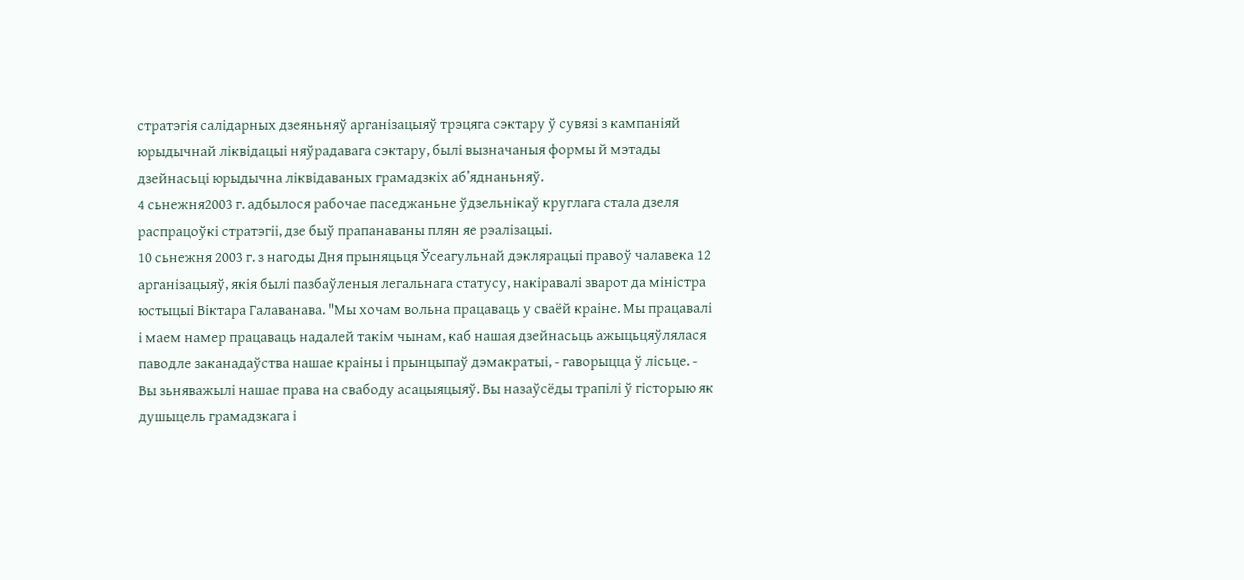стратэгія салідарных дзеяньняў арганізацыяў трэцяга сэктару ў сувязі з кампаніяй юрыдычнай ліквідацыі няўрадавага сэктару, былі вызначаныя формы й мэтады дзейнасьці юрыдычна ліквідаваных грамадзкіх аб’яднаньняў.
4 сьнежня2003 г. адбылося рабочае паседжаньне ўдзельнікаў круглага стала дзеля распрацоўкі стратэгіі, дзе быў прапанаваны плян яе рэалізацыі.
10 сьнежня 2003 г. з нагоды Дня прыняцьця Ўсеагульнай дэклярацыі правоў чалавека 12 арганізацыяў, якія былі пазбаўленыя легальнага статусу, накіравалі зварот да міністра юстыцыі Віктара Галаванава. "Мы хочам вольна працаваць у сваёй краіне. Мы працавалі і маем намер працаваць надалей такім чынам, каб нашая дзейнасьць ажыцьцяўлялася паводле заканадаўства нашае краіны і прынцыпаў дэмакратыі, - гаворыцца ў лісьце. - Вы зьняважылі нашае права на свабоду асацыяцыяў. Вы назаўсёды трапілі ў гісторыю як душыцель грамадзкага і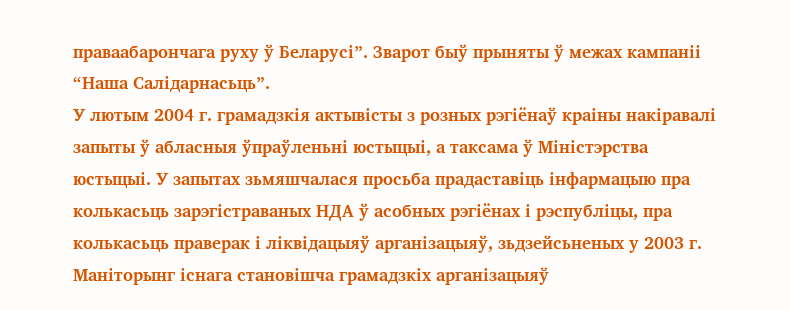праваабарончага руху ў Беларусі”. Зварот быў прыняты ў межах кампаніі “Наша Салідарнасьць”.
У лютым 2004 г. грамадзкія актывісты з розных рэгіёнаў краіны накіравалі запыты ў абласныя ўпраўленьні юстыцыі, а таксама ў Міністэрства юстыцыі. У запытах зьмяшчалася просьба прадаставіць інфармацыю пра колькасьць зарэгістраваных НДА ў асобных рэгіёнах і рэспубліцы, пра колькасьць праверак і ліквідацыяў арганізацыяў, зьдзейсьненых у 2003 г. Маніторынг існага становішча грамадзкіх арганізацыяў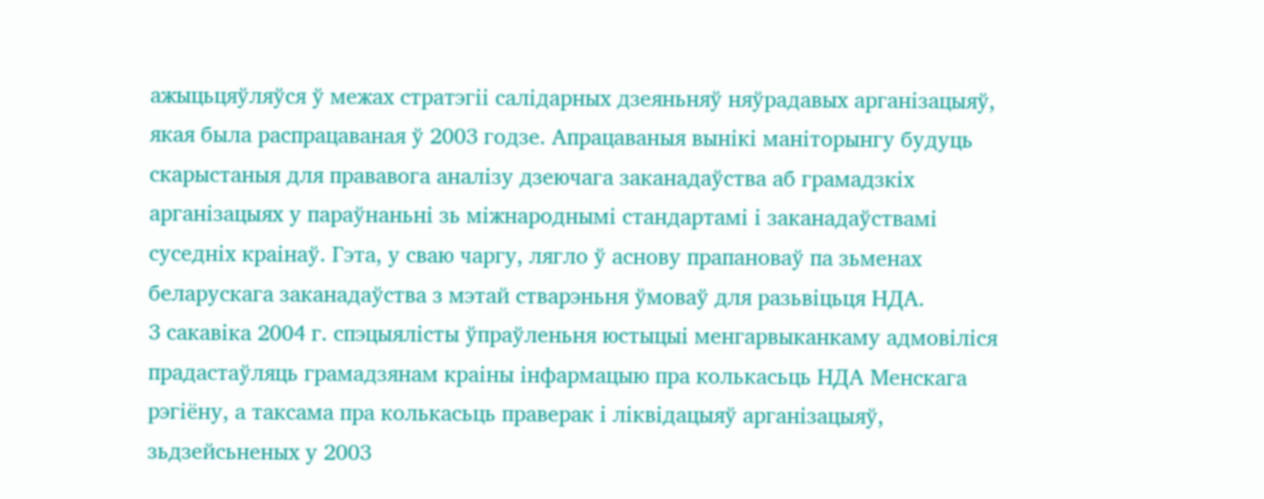ажыцьцяўляўся ў межах стратэгіі салідарных дзеяньняў няўрадавых арганізацыяў, якая была распрацаваная ў 2003 годзе. Апрацаваныя вынікі маніторынгу будуць скарыстаныя для прававога аналізу дзеючага заканадаўства аб грамадзкіх арганізацыях у параўнаньні зь міжнароднымі стандартамі і заканадаўствамі суседніх краінаў. Гэта, у сваю чаргу, лягло ў аснову прапановаў па зьменах беларускага заканадаўства з мэтай стварэньня ўмоваў для разьвіцьця НДА.
3 сакавіка 2004 г. спэцыялісты ўпраўленьня юстыцыі менгарвыканкаму адмовіліся прадастаўляць грамадзянам краіны інфармацыю пра колькасьць НДА Менскага рэгіёну, а таксама пра колькасьць праверак і ліквідацыяў арганізацыяў, зьдзейсьненых у 2003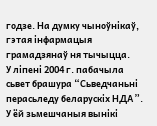годзе. На думку чыноўнікаў, гэтая інфармацыя грамадзянаў ня тычыцца.
У ліпені 2004 г. пабачыла сьвет брашура “Сьведчаньні перасьледу беларускіх НДА”. У ёй зьмешчаныя вынікі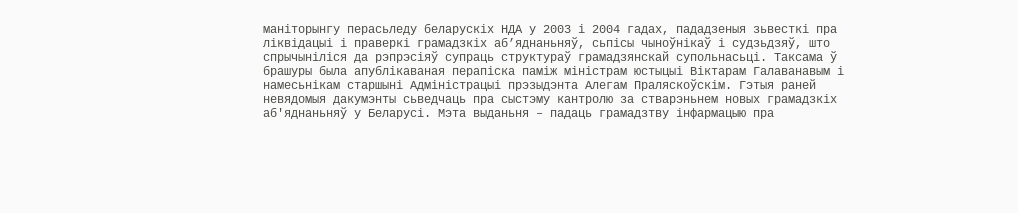маніторынгу перасьледу беларускіх НДА у 2003 і 2004 гадах, пададзеныя зьвесткі пра ліквідацыі і праверкі грамадзкіх аб’яднаньняў, сьпісы чыноўнікаў і судзьдзяў, што спрычыніліся да рэпрэсіяў супраць структураў грамадзянскай супольнасьці. Таксама ў брашуры была апублікаваная перапіска паміж міністрам юстыцыі Віктарам Галаванавым і намесьнікам старшыні Адміністрацыі прэзыдэнта Алегам Праляскоўскім. Гэтыя раней невядомыя дакумэнты сьведчаць пра сыстэму кантролю за стварэньнем новых грамадзкіх аб'яднаньняў у Беларусі. Мэта выданьня – падаць грамадзтву інфармацыю пра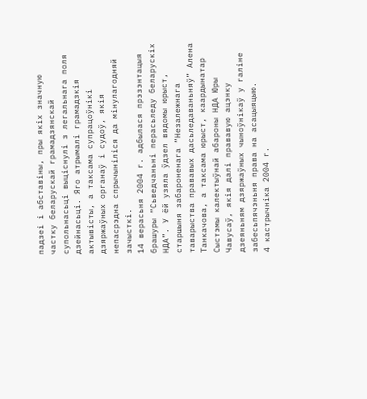падзеі і абставіны, пры якіх значную частку беларускай грамадзянскай супольнасьці выціснулі з легальнага поля дзейнасьці. Яго атрымалі грамадзкія актывісты, а таксама супрацоўнікі дзяржаўных органаў і судоў, якія непасрэдна спрычыніліся да мінулагодняй зачысткі.
14 верасьня 2004 г. адбылася прэзэнтацыя брашуры “Сьведчаньні перасьледу беларускіх НДА”. У ёй узяла ўдзел вядомы юрыст, старшыня забароненага “Незалежнага таварыства прававых дасьледаваньняў” Алена Танкачова, а таксама юрыст, каардынатар Сыстэмы калектыўнай абароны НДА Юры Чавусаў, якія далі прававую ацэнку дзеяньням дзяржаўных чыноўнікаў у галіне забесьпячэньня права на асацыяцыю.
4 кастрычніка 2004 г.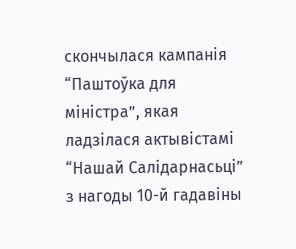скончылася кампанія “Паштоўка для міністра”, якая ладзілася актывістамі “Нашай Салідарнасьці” з нагоды 10-й гадавіны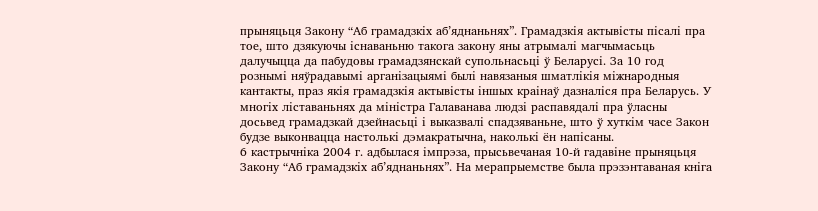прыняцьця Закону “Аб грамадзкіх аб’яднаньнях”. Грамадзкія актывісты пісалі пра тое, што дзякуючы існаваньню такога закону яны атрымалі магчымасьць далучыцца да пабудовы грамадзянскай супольнасьці ў Беларусі. За 10 год рознымі няўрадавымі арганізацыямі былі навязаныя шматлікія міжнародныя кантакты, праз якія грамадзкія актывісты іншых краінаў дазналіся пра Беларусь. У многіх ліставаньнях да міністра Галаванава людзі распавядалі пра ўласны досьвед грамадзкай дзейнасьці і выказвалі спадзяваньне, што ў хуткім часе Закон будзе выконвацца настолькі дэмакратычна, наколькі ён напісаны.
6 кастрычніка 2004 г. адбылася імпрэза, прысьвечаная 10-й гадавіне прыняцьця Закону “Аб грамадзкіх аб’яднаньнях”. На мерапрыемстве была прэзэнтаваная кніга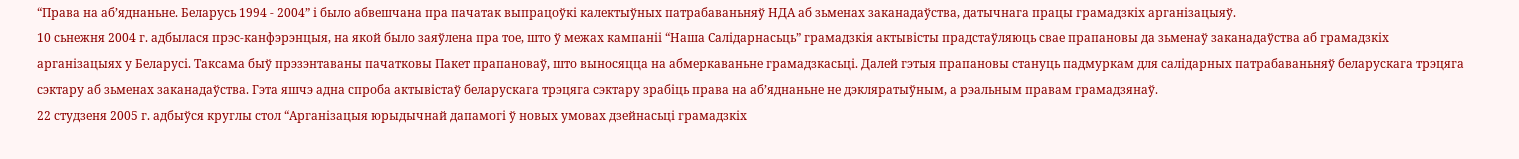“Права на аб’яднаньне. Беларусь 1994 - 2004” і было абвешчана пра пачатак выпрацоўкі калектыўных патрабаваньняў НДА аб зьменах заканадаўства, датычнага працы грамадзкіх арганізацыяў.
10 сьнежня 2004 г. адбылася прэс-канфэрэнцыя, на якой было заяўлена пра тое, што ў межах кампаніі “Наша Салідарнасьць” грамадзкія актывісты прадстаўляюць свае прапановы да зьменаў заканадаўства аб грамадзкіх арганізацыях у Беларусі. Таксама быў прэзэнтаваны пачатковы Пакет прапановаў, што выносяцца на абмеркаваньне грамадзкасьці. Далей гэтыя прапановы стануць падмуркам для салідарных патрабаваньняў беларускага трэцяга сэктару аб зьменах заканадаўства. Гэта яшчэ адна спроба актывістаў беларускага трэцяга сэктару зрабіць права на аб’яднаньне не дэкляратыўным, а рэальным правам грамадзянаў.
22 студзеня 2005 г. адбыўся круглы стол “Арганізацыя юрыдычнай дапамогі ў новых умовах дзейнасьці грамадзкіх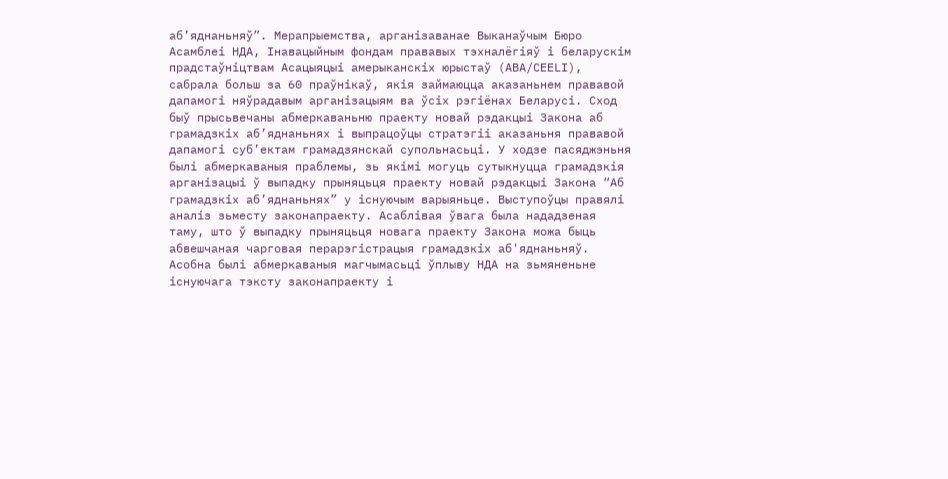аб’яднаньняў”. Мерапрыемства, арганізаванае Выканаўчым Бюро Асамблеі НДА, Інавацыйным фондам прававых тэхналёгіяў і беларускім прадстаўніцтвам Асацыяцыі амерыканскіх юрыстаў (ABA/CEELI), сабрала больш за 60 праўнікаў, якія займаюцца аказаньнем прававой дапамогі няўрадавым арганізацыям ва ўсіх рэгіёнах Беларусі. Сход быў прысьвечаны абмеркаваньню праекту новай рэдакцыі Закона аб грамадзкіх аб’яднаньнях і выпрацоўцы стратэгіі аказаньня прававой дапамогі суб’ектам грамадзянскай супольнасьці. У ходзе пасяджэньня былі абмеркаваныя праблемы, зь якімі могуць сутыкнуцца грамадзкія арганізацыі ў выпадку прыняцьця праекту новай рэдакцыі Закона “Аб грамадзкіх аб’яднаньнях” у існуючым варыяньце. Выступоўцы правялі аналіз зьместу законапраекту. Асаблівая ўвага была нададзеная таму, што ў выпадку прыняцьця новага праекту Закона можа быць абвешчаная чарговая перарэгістрацыя грамадзкіх аб'яднаньняў. Асобна былі абмеркаваныя магчымасьці ўплыву НДА на зьмяненьне існуючага тэксту законапраекту і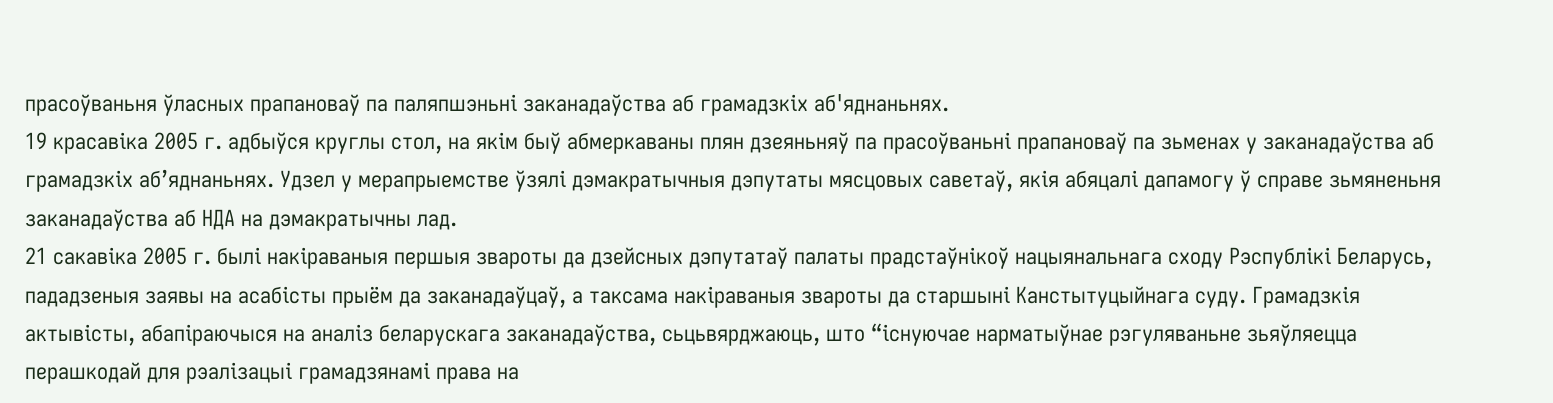прасоўваньня ўласных прапановаў па паляпшэньні заканадаўства аб грамадзкіх аб'яднаньнях.
19 красавіка 2005 г. адбыўся круглы стол, на якім быў абмеркаваны плян дзеяньняў па прасоўваньні прапановаў па зьменах у заканадаўства аб грамадзкіх аб’яднаньнях. Удзел у мерапрыемстве ўзялі дэмакратычныя дэпутаты мясцовых саветаў, якія абяцалі дапамогу ў справе зьмяненьня заканадаўства аб НДА на дэмакратычны лад.
21 сакавіка 2005 г. былі накіраваныя першыя звароты да дзейсных дэпутатаў палаты прадстаўнікоў нацыянальнага сходу Рэспублікі Беларусь, пададзеныя заявы на асабісты прыём да заканадаўцаў, а таксама накіраваныя звароты да старшыні Канстытуцыйнага суду. Грамадзкія актывісты, абапіраючыся на аналіз беларускага заканадаўства, сьцьвярджаюць, што “існуючае нарматыўнае рэгуляваньне зьяўляецца перашкодай для рэалізацыі грамадзянамі права на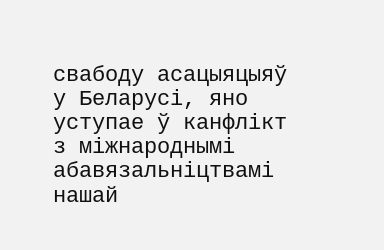свабоду асацыяцыяў у Беларусі, яно уступае ў канфлікт з міжнароднымі абавязальніцтвамі нашай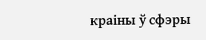краіны ў сфэры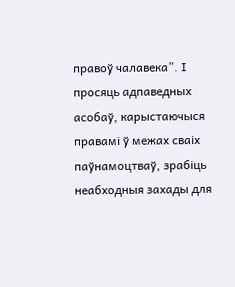правоў чалавека”. І просяць адпаведных асобаў, карыстаючыся правамі ў межах сваіх паўнамоцтваў, зрабіць неабходныя захады для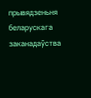прывядзеньня беларускага заканадаўства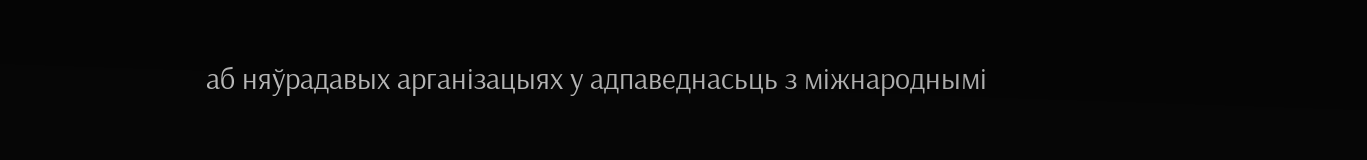аб няўрадавых арганізацыях у адпаведнасьць з міжнароднымі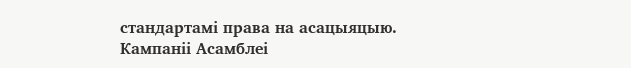стандартамі права на асацыяцыю.
Кампаніі Асамблеі